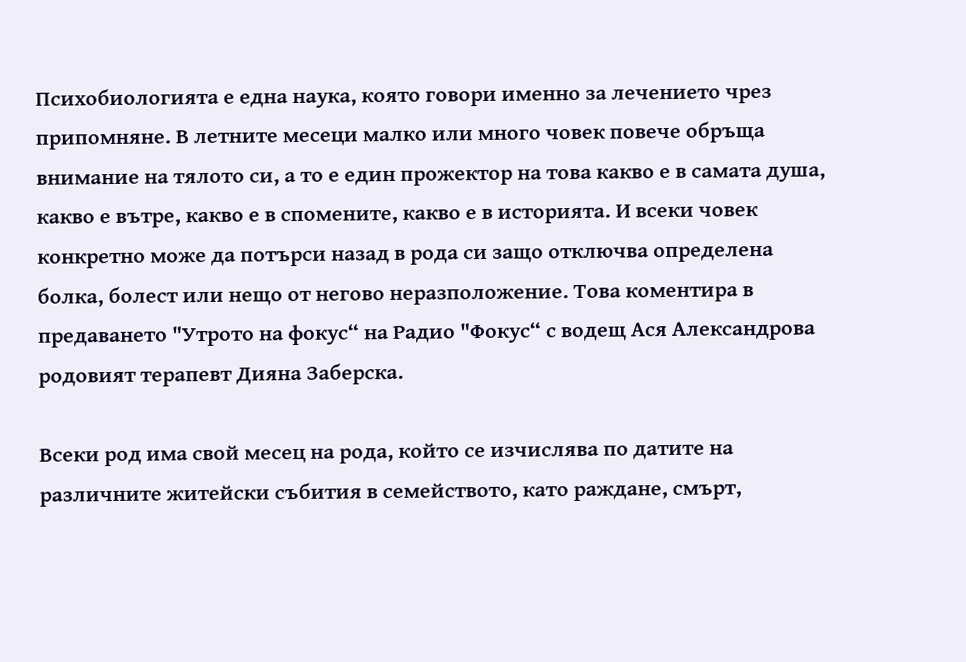Психобиологията е една наука, която говори именно за лечението чрез припомняне. В летните месеци малко или много човек повече обръща внимание на тялото си, а то е един прожектор на това какво е в самата душа, какво е вътре, какво е в спомените, какво е в историята. И всеки човек конкретно може да потърси назад в рода си защо отключва определена болка, болест или нещо от негово неразположение. Това коментира в предаването "Утрото на фокус“ на Радио "Фокус“ с водещ Ася Александрова родовият терапевт Дияна Заберска.

Всеки род има свой месец на рода, който се изчислява по датите на различните житейски събития в семейството, като раждане, смърт,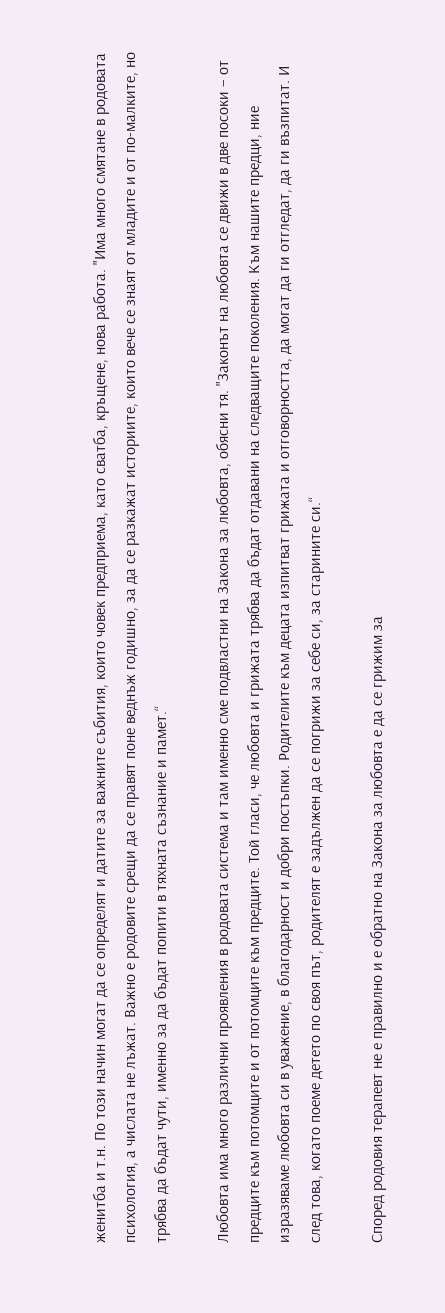женитба и т.н. По този начин могат да се определят и датите за важните събития, които човек предприема, като сватба, кръщене, нова работа. "Има много смятане в родовата психология, а числата не лъжат. Важно е родовите срещи да се правят поне веднъж годишно, за да се разкажат историите, които вече се знаят от младите и от по-малките, но трябва да бъдат чути, именно за да бъдат попити в тяхната съзнание и памет.“

Любовта има много различни проявления в родовата система и там именно сме подвластни на Закона за любовта, обясни тя. "Законът на любовта се движи в две посоки – от предците към потомците и от потомците към предците. Той гласи, че любовта и грижата трябва да бъдат отдавани на следващите поколения. Към нашите предци, ние изразяваме любовта си в уважение, в благодарност и добри постъпки. Родителите към децата изпитват грижата и отговорността, да могат да ги отгледат, да ги възпитат. И след това, когато поеме детето по своя път, родителят е задължен да се погрижи за себе си, за старините си.“

Според родовия терапевт не е правилно и е обратно на Закона за любовта е да се грижим за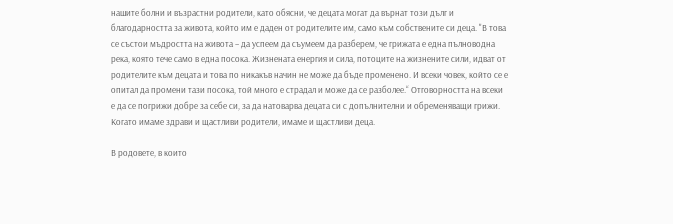нашите болни и възрастни родители, като обясни, че децата могат да върнат този дълг и благодарността за живота, който им е даден от родителите им, само към собствените си деца. "В това се състои мъдростта на живота – да успеем да съумеем да разберем, че грижата е една пълноводна река, която тече само в една посока. Жизнената енергия и сила, потоците на жизнените сили, идват от родителите към децата и това по никакъв начин не може да бъде променено. И всеки човек, който се е опитал да промени тази посока, той много е страдал и може да се разболее.“ Отговорността на всеки е да се погрижи добре за себе си, за да натоварва децата си с допълнителни и обременяващи грижи. Когато имаме здрави и щастливи родители, имаме и щастливи деца.

В родовете, в които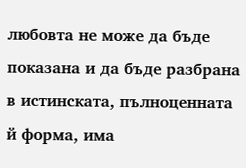любовта не може да бъде показана и да бъде разбрана в истинската, пълноценната й форма, има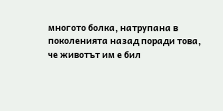многото болка, натрупана в поколенията назад поради това, че животът им е бил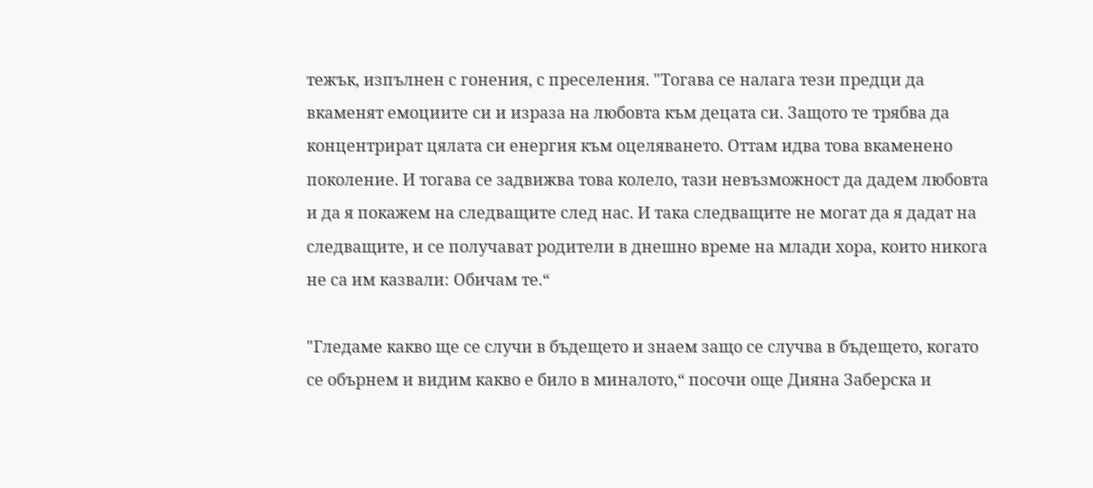тежък, изпълнен с гонения, с преселения. "Тогава се налага тези предци да вкаменят емоциите си и израза на любовта към децата си. Защото те трябва да концентрират цялата си енергия към оцеляването. Оттам идва това вкаменено поколение. И тогава се задвижва това колело, тази невъзможност да дадем любовта и да я покажем на следващите след нас. И така следващите не могат да я дадат на следващите, и се получават родители в днешно време на млади хора, които никога не са им казвали: Обичам те.“

"Гледаме какво ще се случи в бъдещето и знаем защо се случва в бъдещето, когато се обърнем и видим какво е било в миналото,“ посочи още Дияна Заберска и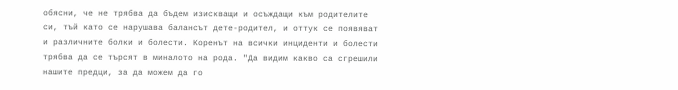обясни, че не трябва да бъдем изискващи и осъждащи към родителите си, тъй като се нарушава балансът дете-родител, и оттук се появяват и различните болки и болести. Коренът на всички инциденти и болести трябва да се търсят в миналото на рода. "Да видим какво са сгрешили нашите предци, за да можем да го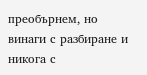преобърнем, но винаги с разбиране и никога с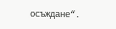осъждане“.